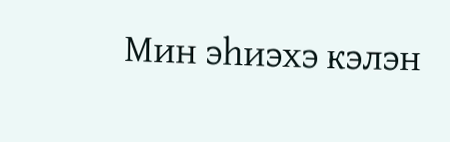Мин эһиэхэ кэлэн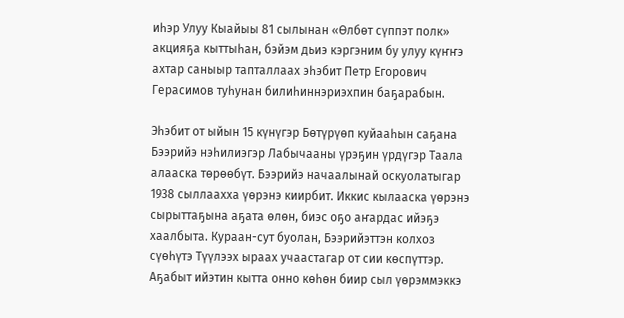иһэр Улуу Кыайыы 81 сылынан «Өлбөт сүппэт полк» акцияҕа кыттыһан, бэйэм дьиэ кэргэним бу улуу күҥҥэ ахтар саныыр тапталлаах эһэбит Петр Егорович Герасимов туһунан билиһиннэриэхпин баҕарабын.

Эһэбит от ыйын 15 күнүгэр Бөтүрүөп куйааһын саҕана Бээрийэ нэһилиэгэр Лабычааны үрэҕин үрдүгэр Таала алааска төрөөбүт. Бээрийэ начаалынай оскуолатыгар 1938 сыллаахха үөрэнэ киирбит. Иккис кылааска үөрэнэ сырыттаҕына аҕата өлөн, биэс оҕо аҥардас ийэҕэ хаалбыта. Кураан-сут буолан, Бээрийэттэн колхоз сүөһүтэ Түүлээх ыраах учаастагар от сии көспүттэр. Аҕабыт ийэтин кытта онно көһөн биир сыл үөрэммэккэ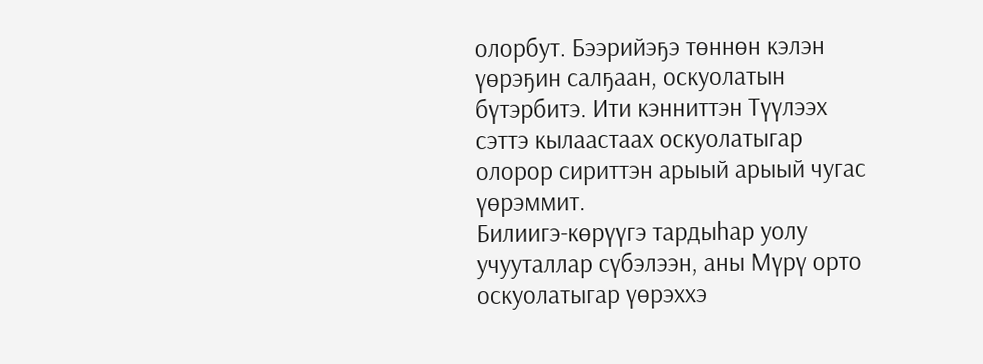олорбут. Бээрийэҕэ төннөн кэлэн үөрэҕин салҕаан, оскуолатын бүтэрбитэ. Ити кэнниттэн Түүлээх сэттэ кылаастаах оскуолатыгар олорор сириттэн арыый арыый чугас үөрэммит.
Билиигэ-көрүүгэ тардыһар уолу учууталлар сүбэлээн, аны Мүрү орто оскуолатыгар үөрэххэ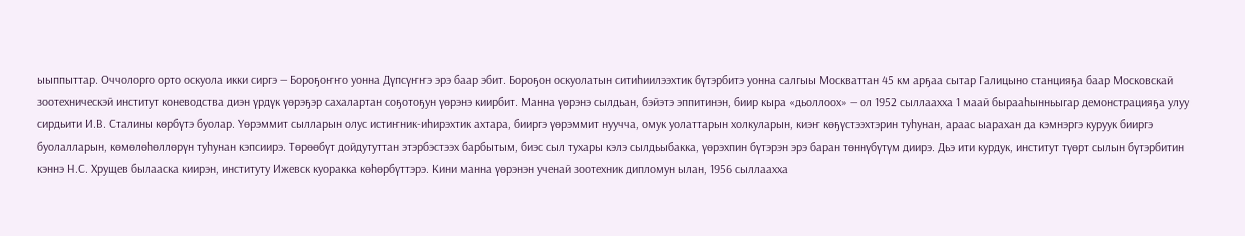ыыппыттар. Оччолорго орто оскуола икки сиргэ — Бороҕоҥҥо уонна Дүпсүҥҥэ эрэ баар эбит. Бороҕон оскуолатын ситиһиилээхтик бүтэрбитэ уонна салгыы Москваттан 45 км арҕаа сытар Галицыно станцияҕа баар Московскай зоотехническэй институт коневодства диэн үрдүк үөрэҕэр сахалартан соҕотоҕун үөрэнэ киирбит. Манна үөрэнэ сылдьан, бэйэтэ эппитинэн, биир кыра «дьоллоох» — ол 1952 сыллаахха 1 маай бырааһынньыгар демонстрацияҕа улуу сирдьити И.В. Сталины көрбүтэ буолар. Үөрэммит сылларын олус истиҥник-иһирэхтик ахтара, бииргэ үөрэммит нуучча, омук уолаттарын холкуларын, киэҥ көҕүстээхтэрин туһунан, араас ыарахан да кэмнэргэ куруук бииргэ буолалларын, көмөлөһөллөрүн туһунан кэпсиирэ. Төрөөбүт дойдутуттан этэрбэстээх барбытым, биэс сыл тухары кэлэ сылдьыбакка, үөрэхпин бүтэрэн эрэ баран төннүбүтүм диирэ. Дьэ ити курдук, институт түөрт сылын бүтэрбитин кэннэ Н.С. Хрущев былааска киирэн, институту Ижевск куоракка көһөрбүттэрэ. Кини манна үөрэнэн ученай зоотехник дипломун ылан, 1956 сыллаахха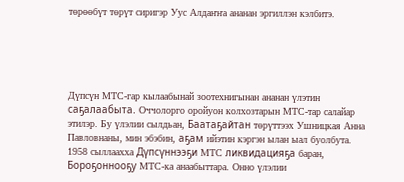төрөөбүт төрүт сиригэр Уус Алдаҥҥа ананан эргиллэн кэлбитэ.





Дүпсүн МТС-гар кылаабынай зоотехнигынан ананан үлэтин саҕалаабыта. Оччолорго оройуон колхозтарын МТС-тар салайар этилэр. Бу үлэлии сылдьан, Баатаҕайтан төрүттээх Ушницкая Анна Павловнаны, мин эбэбин, аҕам ийэтин кэргэн ылан ыал буолбута. 1958 сыллаахха Дүпсүннээҕи МТС ликвидацияҕа баран, Бороҕоннооҕу МТС-ка анаабыттара. Онно үлэлии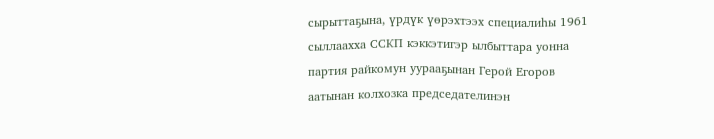сырыттаҕына, үрдүк үөрэхтээх специалиһы 1961 сыллаахха ССКП кэккэтигэр ылбыттара уонна партия райкомун уурааҕынан Герой Егоров аатынан колхозка председателинэн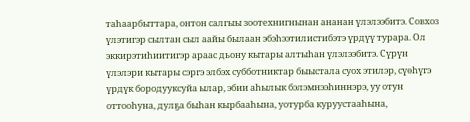таһаарбыттара, онтон салгыы зоотехнигнынан ананан үлэлээбитэ. Совхоз үлэтигэр сылтан сыл аайы былаан эбэһээтилистибэтэ үрдүү турара. Ол эккирэтиһиитигэр араас дьону кытары алтыһан үлэлээбитэ. Сүрүн үлэлэри кытары сэргэ элбэх субботниктар быыстала суох этилэр, сүөһүгэ үрдүк бородууксуйа ылар, эбии аһылык бэлэмнээһиннэрэ, уу отун оттооһуна, дулҕа быһан кырбааһына, уотурба куруустааһына,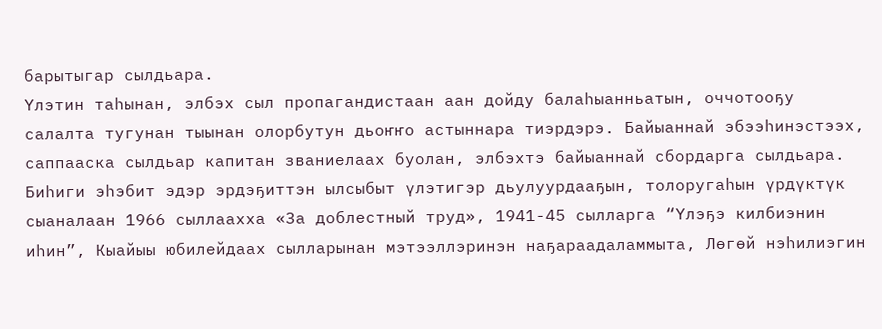барытыгар сылдьара.
Үлэтин таһынан, элбэх сыл пропагандистаан аан дойду балаһыанньатын, оччотооҕу салалта тугунан тыынан олорбутун дьоҥҥо астыннара тиэрдэрэ. Байыаннай эбээһинэстээх, саппааска сылдьар капитан званиелаах буолан, элбэхтэ байыаннай сбордарга сылдьара. Биһиги эһэбит эдэр эрдэҕиттэн ылсыбыт үлэтигэр дьулуурдааҕын, толоругаһын үрдүктүк сыаналаан 1966 сыллаахха «За доблестный труд», 1941-45 сылларга “Үлэҕэ килбиэнин иһин”, Кыайыы юбилейдаах сылларынан мэтээллэринэн наҕараадаламмыта, Лөгөй нэһилиэгин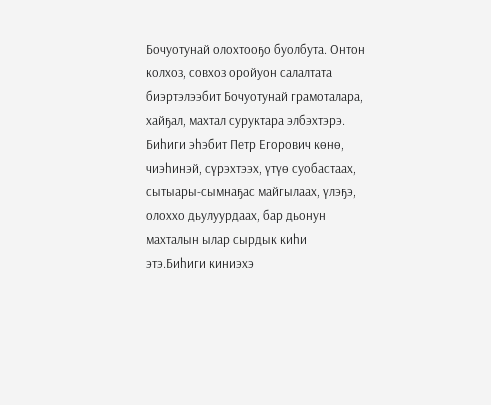Бочуотунай олохтооҕо буолбута. Онтон колхоз, совхоз оройуон салалтата биэртэлээбит Бочуотунай грамоталара, хайҕал, махтал суруктара элбэхтэрэ.
Биһиги эһэбит Петр Егорович көнө, чиэһинэй, сүрэхтээх, үтүө суобастаах, сытыары-сымнаҕас майгылаах, үлэҕэ, олоххо дьулуурдаах, бар дьонун махталын ылар сырдык киһи этэ.Биһиги киниэхэ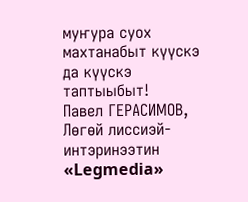муҥура суох махтанабыт күүскэ да күүскэ таптыыбыт!
Павел ГЕРАСИМОВ,
Лөгөй лиссиэй-интэринээтин «Legmedia»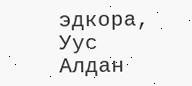эдкора, Уус Алдан